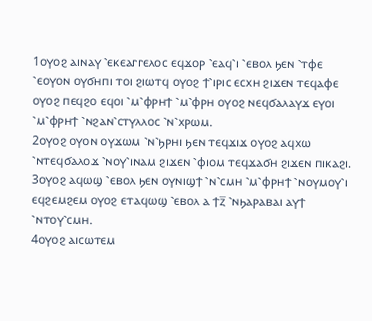1ⲟⲩⲟϩ ⲁⲓⲛⲁⲩ ⳿ⲉⲕⲉⲁⲅⲅⲉⲗⲟⲥ ⲉϥϫⲟⲣ ⳿ⲉⲁϥ⳿ⲓ ⳿ⲉⲃⲟⲗ ϧⲉⲛ ⳿ⲧⲫⲉ ⳿ⲉⲟⲩⲟⲛ ⲟⲩϭⲏⲡⲓ ⲧⲟⲓ ϩⲓⲱⲧϥ ⲟⲩⲟϩ ϯ⳿ⲓⲣⲓⲥ ⲉⲥⲭⲏ ϩⲓϫⲉⲛ ⲧⲉϥⲁⲫⲉ ⲟⲩⲟϩ ⲡⲉϥϩⲟ ⲉϥⲟⲓ ⳿ⲙ⳿ⲫⲣⲏϯ ⳿ⲙ⳿ⲫⲣⲏ ⲟⲩⲟϩ ⲛⲉϥϭⲁⲗⲁⲩϫ ⲉⲩⲟⲓ ⳿ⲙ⳿ⲫⲣⲏϯ ⳿ⲛϩⲁⲛ⳿ⲥⲧⲩⲗⲗⲟⲥ ⳿ⲛ⳿ⲭⲣⲱⲙ.
2ⲟⲩⲟϩ ⲟⲩⲟⲛ ⲟⲩϫⲱⲙ ⳿ⲛ⳿ϧⲣⲏⲓ ϧⲉⲛ ⲧⲉϥϫⲓϫ ⲟⲩⲟϩ ⲁϥⲭⲱ ⳿ⲛⲧⲉϥϭⲁⲗⲟϫ ⳿ⲛⲟⲩ⳿ⲓⲛⲁⲙ ϩⲓϫⲉⲛ ⳿ⲫⲓⲟⲙ ⲧⲉϥϫⲁϭⲏ ϩⲓϫⲉⲛ ⲡⲓⲕⲁϩⲓ.
3ⲟⲩⲟϩ ⲁϥⲱϣ ⳿ⲉⲃⲟⲗ ϧⲉⲛ ⲟⲩⲛⲓϣϯ ⳿ⲛ⳿ⲥⲙⲏ ⳿ⲙ⳿ⲫⲣⲏϯ ⳿ⲛⲟⲩⲙⲟⲩ⳿ⲓ ⲉϥϩⲉⲙϩⲉⲙ ⲟⲩⲟϩ ⲉⲧⲁϥⲱϣ ⳿ⲉⲃⲟⲗ ⲁ ϯⲍ̅ ⳿ⲛϧⲁⲣⲁⲃⲁⲓ ⲁⲩϯ ⳿ⲛⲧⲟⲩ⳿ⲥⲙⲏ.
4ⲟⲩⲟϩ ⲁⲓⲥⲱⲧⲉⲙ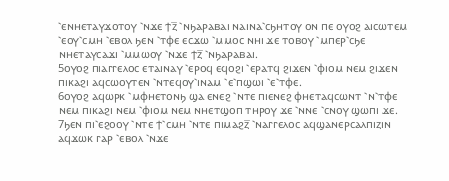⳿ⲉⲛⲏⲉⲧⲁⲩϫⲟⲧⲟⲩ ⳿ⲛϫⲉ ϯⲍ̅ ⳿ⲛϧⲁⲣⲁⲃⲁⲓ ⲛⲁⲓⲛⲁ⳿ⲥϧⲏⲧⲟⲩ ⲟⲛ ⲡⲉ ⲟⲩⲟϩ ⲁⲓⲥⲱⲧⲉⲙ ⳿ⲉⲟⲩ⳿ⲥⲙⲏ ⳿ⲉⲃⲟⲗ ϧⲉⲛ ⳿ⲧⲫⲉ ⲉⲥϫⲱ ⳿ⲙⲙⲟⲥ ⲛⲏⲓ ϫⲉ ⲧⲟⲃⲟⲩ ⳿ⲙⲡⲉⲣ⳿ⲥϧⲉ ⲛⲏⲉⲧⲁⲩⲥⲁϫⲓ ⳿ⲙⲙⲱⲟⲩ ⳿ⲛϫⲉ ϯⲍ̅ ⳿ⲛϧⲁⲣⲁⲃⲁⲓ.
5ⲟⲩⲟϩ ⲡⲓⲁⲅⲅⲉⲗⲟⲥ ⲉⲧⲁⲓⲛⲁⲩ ⳿ⲉⲣⲟϥ ⲉϥⲟϩⲓ ⳿ⲉⲣⲁⲧϥ ϩⲓϫⲉⲛ ⳿ⲫⲓⲟⲙ ⲛⲉⲙ ϩⲓϫⲉⲛ ⲡⲓⲕⲁϩⲓ ⲁϥⲥⲱⲟⲩⲧⲉⲛ ⳿ⲛⲧⲉϥⲟⲩ⳿ⲓⲛⲁⲙ ⳿ⲉ⳿ⲡϣⲱⲓ ⳿ⲉ⳿ⲧⲫⲉ.
6ⲟⲩⲟϩ ⲁϥⲱⲣⲕ ⳿ⲙⲫⲏⲉⲧⲟⲛϧ ϣⲁ ⲉⲛⲉϩ ⳿ⲛⲧⲉ ⲡⲓⲉⲛⲉϩ ⲫⲏⲉⲧⲁϥⲥⲱⲛⲧ ⳿ⲛ⳿ⲧⲫⲉ ⲛⲉⲙ ⲡⲓⲕⲁϩⲓ ⲛⲉⲙ ⳿ⲫⲓⲟⲙ ⲛⲉⲙ ⲛⲏⲉⲧϣⲟⲡ ⲧⲏⲣⲟⲩ ϫⲉ ⳿ⲛⲛⲉ ⳿ⲥⲛⲟⲩ ϣⲱⲡⲓ ϫⲉ.
7ϧⲉⲛ ⲡⲓ⳿ⲉϩⲟⲟⲩ ⳿ⲛⲧⲉ ϯ⳿ⲥⲙⲏ ⳿ⲛⲧⲉ ⲡⲓⲙⲁϩⲍ̅ ⳿ⲛⲁⲅⲅⲉⲗⲟⲥ ⲁϥϣⲁⲛⲉⲣⲥⲁⲗⲡⲓⲍⲓⲛ ⲁϥϫⲱⲕ ⲅⲁⲣ ⳿ⲉⲃⲟⲗ ⳿ⲛϫⲉ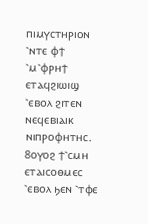ⲡⲓⲙⲩⲥⲧⲏⲣⲓⲟⲛ ⳿ⲛⲧⲉ ⲫϯ ⳿ⲙ⳿ⲫⲣⲏϯ ⲉⲧⲁϥϩⲓⲱⲓϣ ⳿ⲉⲃⲟⲗ ϩⲓⲧⲉⲛ ⲛⲉϥⲉⲃⲓⲁⲓⲕ ⲛⲓⲡⲣⲟⲫⲏⲧⲏⲥ.
8ⲟⲩⲟϩ ϯ⳿ⲥⲙⲏ ⲉⲧⲁⲓⲥⲟⲑⲙⲉⲥ ⳿ⲉⲃⲟⲗ ϧⲉⲛ ⳿ⲧⲫⲉ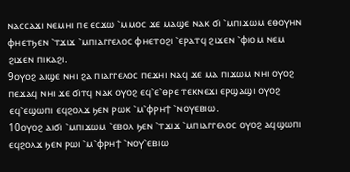ⲛⲁⲥⲥⲁϫⲓ ⲛⲉⲙⲏⲓ ⲡⲉ ⲉⲥϫⲱ ⳿ⲙⲙⲟⲥ ϫⲉ ⲙⲁϣⲉ ⲛⲁⲕ ϭⲓ ⳿ⲙⲡⲓϫⲱⲙ ⲉⲑⲟⲩⲏⲛ ⲫⲏⲉⲧϧⲉⲛ ⳿ⲧϫⲓϫ ⳿ⲙⲡⲓⲁⲅⲅⲉⲗⲟⲥ ⲫⲏⲉⲧⲟϩⲓ ⳿ⲉⲣⲁⲧϥ ϩⲓϫⲉⲛ ⳿ⲫⲓⲟⲙ ⲛⲉⲙ ϩⲓϫⲉⲛ ⲡⲓⲕⲁϩⲓ.
9ⲟⲩⲟϩ ⲁⲓϣⲉ ⲛⲏⲓ ϩⲁ ⲡⲓⲁⲅⲅⲉⲗⲟⲥ ⲡⲉϫⲏⲓ ⲛⲁϥ ϫⲉ ⲙⲁ ⲡⲓϫⲱⲙ ⲛⲏⲓ ⲟⲩⲟϩ ⲡⲉϫⲁϥ ⲛⲏⲓ ϫⲉ ϭⲓⲧϥ ⲛⲁⲕ ⲟⲩⲟϩ ⲉϥ⳿ⲉ⳿ⲑⲣⲉ ⲧⲉⲕⲛⲉϫⲓ ⲉⲣϣⲁϣⲓ ⲟⲩⲟϩ ⲉϥ⳿ⲉϣⲱⲡⲓ ⲉϥϩⲟⲗϫ ϧⲉⲛ ⲣⲱⲕ ⳿ⲙ⳿ⲫⲣⲏϯ ⳿ⲛⲟⲩⲉⲃⲓⲱ.
10ⲟⲩⲟϩ ⲁⲓϭⲓ ⳿ⲙⲡⲓϫⲱⲙ ⳿ⲉⲃⲟⲗ ϧⲉⲛ ⳿ⲧϫⲓϫ ⳿ⲙⲡⲓⲁⲅⲅⲉⲗⲟⲥ ⲟⲩⲟϩ ⲁϥϣⲱⲡⲓ ⲉϥϩⲟⲗϫ ϧⲉⲛ ⲣⲱⲓ ⳿ⲙ⳿ⲫⲣⲏϯ ⳿ⲛⲟⲩ⳿ⲉⲃⲓⲱ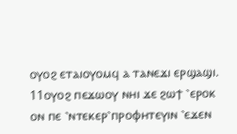ⲟⲩⲟϩ ⲉⲧⲁⲓⲟⲩⲟⲙϥ ⲁ ⲧⲁⲛⲉϫⲓ ⲉⲣϣⲁϣⲓ.
11ⲟⲩⲟϩ ⲡⲉϫⲱⲟⲩ ⲛⲏⲓ ϫⲉ ϩⲱϯ ⳿ⲉⲣⲟⲕ ⲟⲛ ⲡⲉ ⳿ⲛⲧⲉⲕⲉⲣ⳿ⲡⲣⲟⲫⲏⲧⲉⲩⲓⲛ ⳿ⲉϫⲉⲛ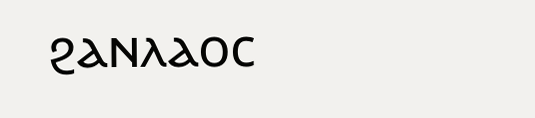ϩⲁⲛⲗⲁⲟⲥ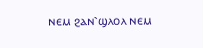ⲛⲉⲙ ϩⲁⲛ⳿ϣⲗⲟⲗ ⲛⲉⲙ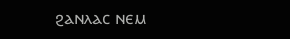ϩⲁⲛⲗⲁⲥ ⲛⲉⲙ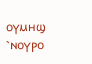ⲟⲩⲙⲏϣ ⳿ⲛⲟⲩⲣⲟ